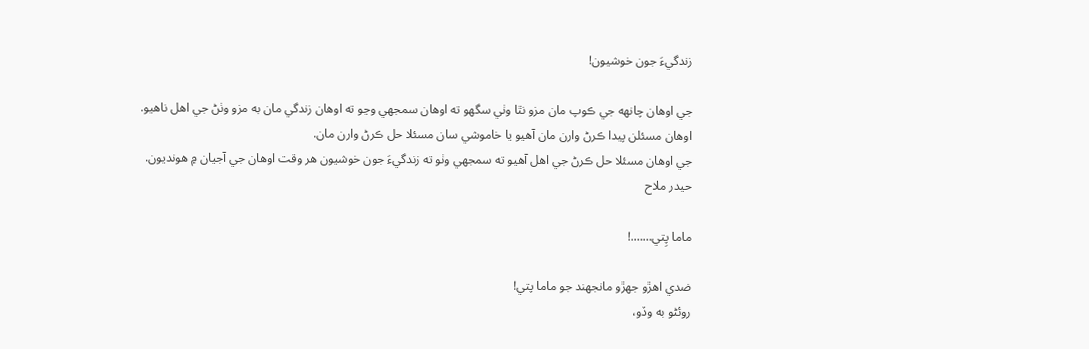زندگيءَ جون خوشيون!

جي اوهان چانهه جي ڪوپ مان مزو نٿا وٺي سگهو ته اوهان سمجھي وڃو ته اوهان زندگي مان به مزو وٺڻ جي اهل ناهيو.
اوهان مسئلن پيدا ڪرڻ وارن مان آهيو يا خاموشي سان مسئلا حل ڪرڻ وارن مان.
جي اوهان مسئلا حل ڪرڻ جي اهل آهيو ته سمجهي وٺو ته زندگيءَ جون خوشيون هر وقت اوهان جي آجيان ۾ هونديون.
حيدر ملاح

ماما پِتي…….!

ضدي اهڙو جهڙو مانجهند جو ماما پتي!
روئڻو به وڏو،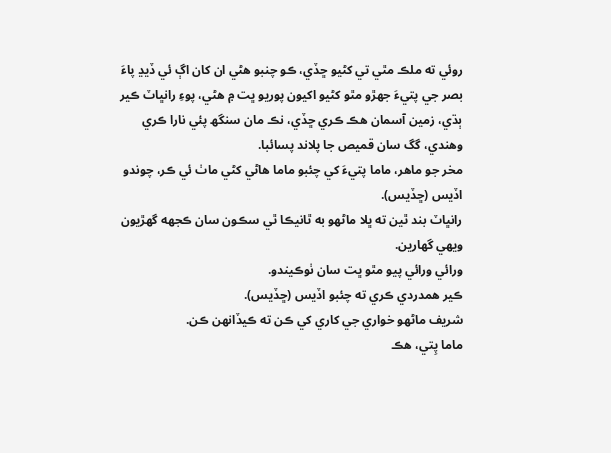روئي ته ملڪ مٿي تي کڻيو ڇڏي، ڪو چنبو هڻي ان کان اڳ ئي ڏيڍ پاءَ بصر جي پتيءَ جهڙو مٿو کڻيو اکيون پوريو ڀت ۾ هڻي، پوءِ رانڀاٽ ڪير ٻڌي، زمين آسمان هڪ ڪري ڇڏي، نڪ مان سنگھ پئي نارا ڪري وهندي، گگ سان قميص جا پلاند پسائبا.
مخر جو ماهر، ماما پتيءَ کي چئبو ماما هاڻي کڻي ماٺ ئي ڪر، چوندو اڏيس (ڇڏيس).
رانڀاٽ بند ٿين ته ڀلا ماڻهو به ٿانيڪا ٿي سڪون سان ڪجهه گهڙيون ويهي گھارين.
ورائي ورائي پيو مٿو ڀت سان ٺوڪيندو.
ڪير همدردي ڪري ته چئبو اڏيس (ڇڏيس).
شريف ماڻهو خواري جي کاري کي ڪن ته ڪيڏانهن ڪن.
ماما پِتي، هڪ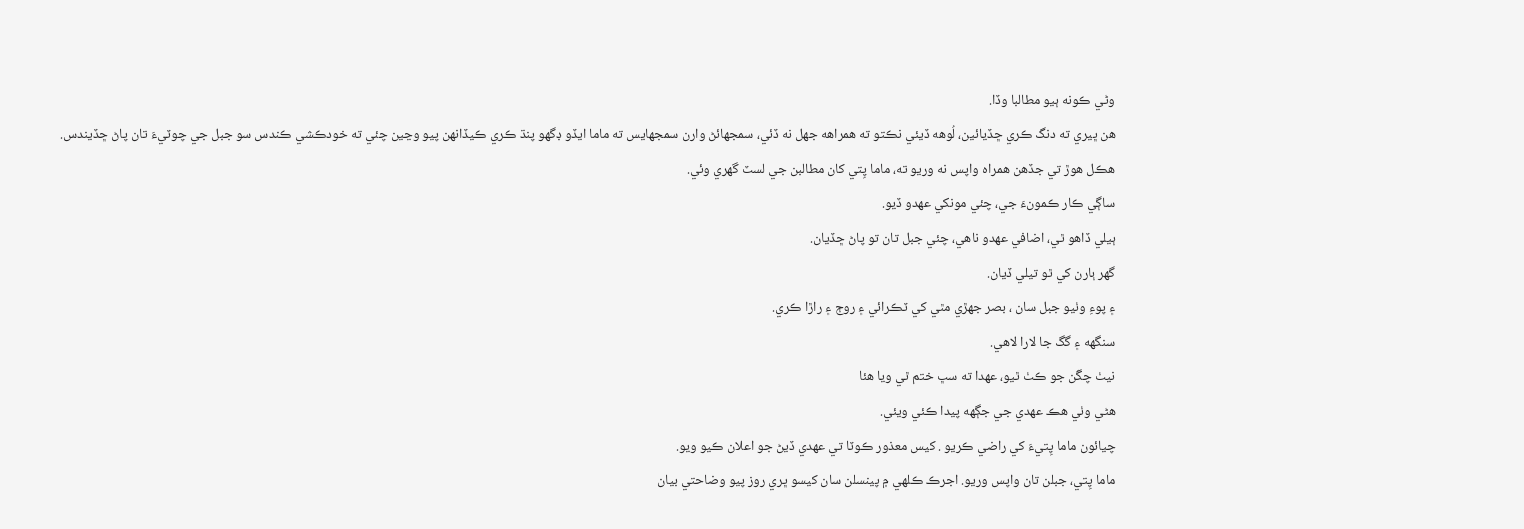وڻي ڪونه ٻيو مطالبا وڏا.
هن ڀيري ته دنگ ڪري ڇڏيائين، لُوهه ڏيئي نڪتو ته همراهه جهل نه ڏئي، سمجهائڻ وارن سمجھايس ته ماما ايڏو ڊگهو پنڌ ڪري ڪيڏانهن پيو وڃين چئي ته خودڪشي ڪندس سو جبل جي چوٽيءَ تان پاڻ ڇڏيندس.
ھڪل هوڙ تي جڏهن همراه واپس نه وريو ته، ماما پِتي کان مطالبن جي لسٽ گهري وئي.
ساڳي ڪار ڪمونءَ جي، چئي مونکي عهدو ڏيو.
ٻيلي ڏاهو ٿي، اضافي عهدو ناهي، چئي جبل تان تو پاڻ ڇڏيان.
گهر ٻارن کي ٿو تيلي ڏيان.
۽ پوءِ وٺيو جبل سان ، بصر جهڙي مٿي کي ٽڪرائي ۽ روڄ ۽ راڙا ڪري.
سنگهه ۽ گگ جا لارا لاهي.
نيٺ چڱن جو ڪٺ ٿيو، عهدا ته سڀ ختم ٿي ويا هئا
هڻي وٺي هڪ عهدي جي جڳهه پيدا ڪئي ويئي.
چيائون ماما پِتيءَ کي راضي ڪريو . کيس معذور ڪوٽا تي عهدي ڏيڻ جو اعلان ڪيو ويو.
ماما پِتي، جبلن تان واپس وريو. اجرڪ ڪلهي ۾ پينسلن سان کيسو ڀري روز پيو وضاحتي بيان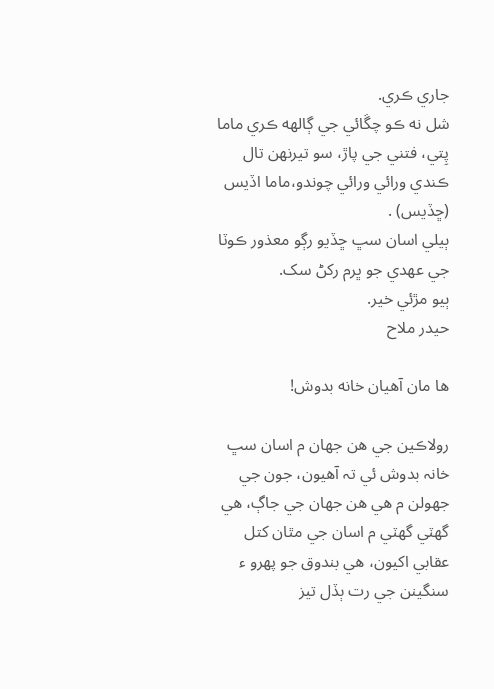جاري ڪري.
شل نه ڪو چڱائي جي ڳالهه ڪري ماما پِتي، فتني جي پاڙ، سو تيرنھن تال ڪندي ورائي ورائي چوندو،ماما اڏيس (ڇڏيس) .
ٻيلي اسان سڀ ڇڏيو رڳو معذور ڪوٽا جي عهدي جو ڀرم رکڻ سک.
ٻيو مڙئي خير.
حيدر ملاح

ها مان آهيان خانه بدوش!

رولاڪين جي ھن جھان م اسان سڀ خانہ بدوش ئي تہ آھيون، جون جي جھولن م ھي ھن جھان جي جاڳ، ھي گھٽي گھٽي م اسان جي مٿان کتل عقابي اکيون، ھي بندوق جو پھرو ء سنگينن جي رت ٻڏل تيز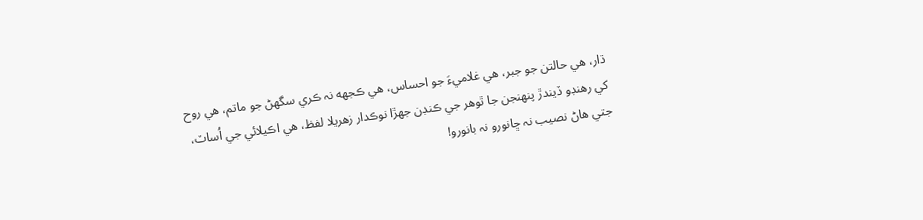ڌار، ھي حالتن جو جبر، ھي غلاميءَ جو احساس، ھي ڪجھه نہ ڪري سگھڻ جو ماتم، ھي روح کي رھنڊو ڏيندڙ پنھنجن جا ٿوھر جي ڪنڊن جھڙا نوڪدار زھريلا لفظ، ھي اڪيلائي جي اُساٽ، جتي ھاڻ نصيب نہ ڇانورو نہ بانورو!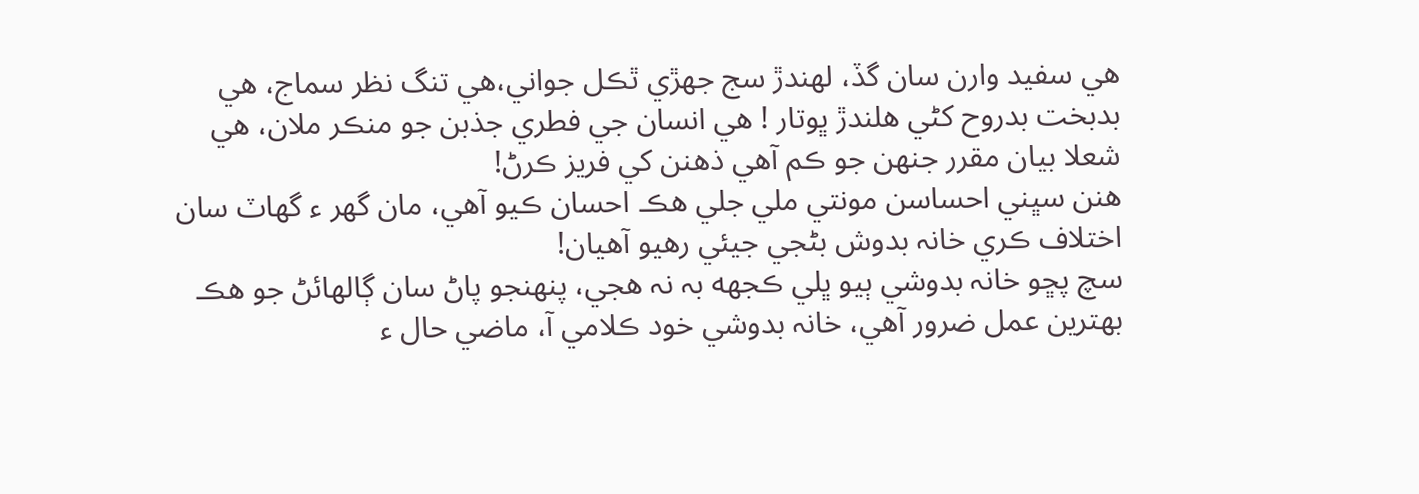ھي سفيد وارن سان گڏ، لھندڙ سج جھڙي ٿڪل جواني،ھي تنگ نظر سماج، ھي بدبخت بدروح کڻي ھلندڙ ڀوتار ! ھي انسان جي فطري جذبن جو منڪر ملان، ھي شعلا بيان مقرر جنھن جو ڪم آھي ذھنن کي فريز ڪرڻ!
ھنن سڀني احساسن مونتي ملي جلي ھڪ احسان ڪيو آھي، مان گھر ء گھاٽ سان اختلاف ڪري خانہ بدوش بڻجي جيئي رھيو آھيان!
سچ پڇو خانہ بدوشي ٻيو ڀلي ڪجھه بہ نہ ھجي، پنھنجو پاڻ سان ڳالھائڻ جو ھڪ بھترين عمل ضرور آھي، خانہ بدوشي خود ڪلامي آ، ماضي حال ء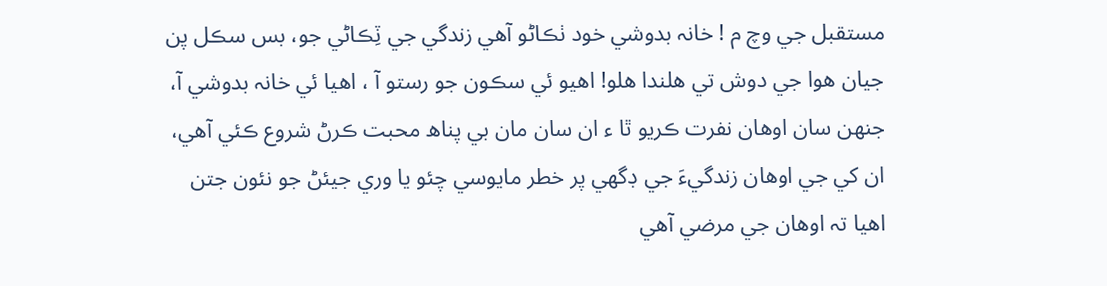مستقبل جي وچ م ! خانہ بدوشي خود ٺڪاڻو آھي زندگي جي ٽِڪاڻي جو، بس سڪل پن جيان ھوا جي دوش تي ھلندا ھلو! اھيو ئي سڪون جو رستو آ ، اھيا ئي خانہ بدوشي آ، جنھن سان اوھان نفرت ڪريو ٿا ء ان سان مان بي پناھ محبت ڪرڻ شروع ڪئي آھي، ان کي جي اوھان زندگيءَ جي ڊگھي پر خطر مايوسي چئو يا وري جيئڻ جو نئون جتن اھيا تہ اوھان جي مرضي آھي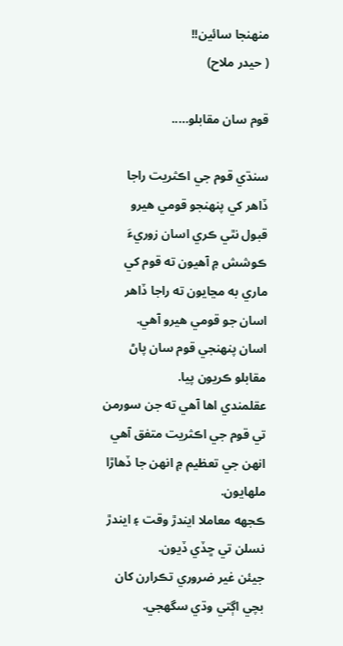منھنجا سائين!!
( حيدر ملاح)

قوم سان مقابلو…..

سنڌي قوم جي اڪثريت راجا ڏاهر کي پنهنجو قومي هيرو قبول نٿي ڪري اسان زوريءَ ڪوشش ۾ آهيون ته قوم کي ماري به مڃايون ته راجا ڏاهر اسان جو قومي هيرو آهي.
اسان پنهنجي قوم سان پاڻ مقابلو ڪريون پيا.
عقلمندي اها آهي ته جن سورمن تي قوم جي اڪثريت متفق آهي انهن جي تعظيم ۾ انهن جا ڏهاڙا ملهايون.
ڪجهه معاملا ايندڙ وقت ۽ ايندڙ نسلن تي ڇڏي ڏيون.
جيئن غير ضروري تڪرارن کان بچي اڳتي وڌي سگهجي.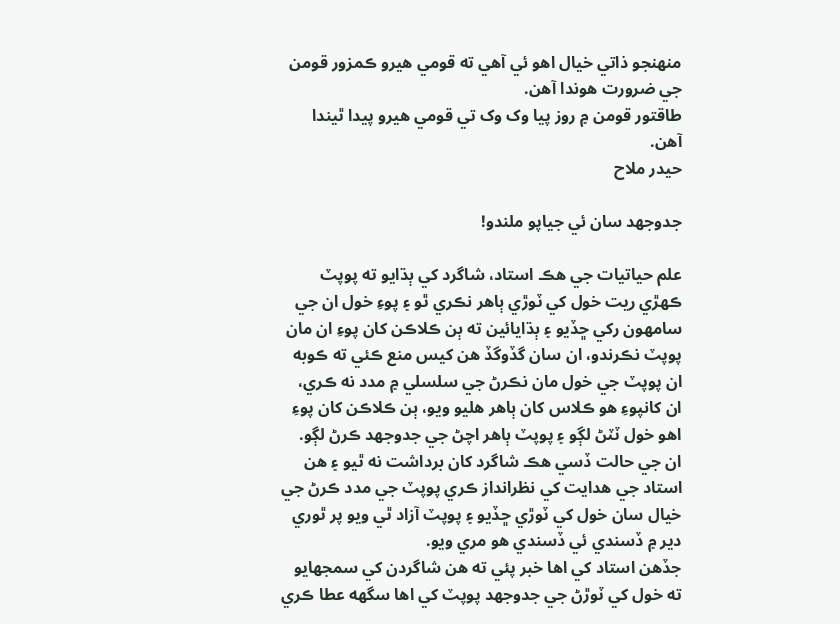منهنجو ذاتي خيال اهو ئي آهي ته قومي هيرو ڪمزور قومن جي ضرورت هوندا آهن.
طاقتور قومن ۾ روز پيا وک وک تي قومي هيرو پيدا ٿيندا آهن.
حيدر ملاح

جدوجهد سان ئي جياپو ملندو!

علم حياتيات جي هڪ استاد، شاگرد کي ٻڌايو ته پوپٽ ڪهڙي ريت خول کي ٽوڙي ٻاهر نڪري ٿو ۽ پوءِ خول ان جي سامهون رکي ڇڏيو ۽ ٻڌايائين ته ٻن ڪلاڪن کان پوءِ ان مان پوپٽ نڪرندو، ان سان گڏوگڏ هن کيس منع ڪئي ته ڪوبه ان پوپٽ جي خول مان نڪرڻ جي سلسلي ۾ مدد نه ڪري، ان کانپوءِ هو ڪلاس کان ٻاهر هليو ويو، ٻن ڪلاڪن کان پوءِ اهو خول ٽٽڻ لڳو ۽ پوپٽ ٻاهر اچڻ جي جدوجهد ڪرڻ لڳو.
ان جي حالت ڏسي هڪ شاگرد کان برداشت نه ٿيو ۽ هن استاد جي هدايت کي نظرانداز ڪري پوپٽ جي مدد ڪرڻ جي خيال سان خول کي ٽوڙي ڇڏيو ۽ پوپٽ آزاد ٿي ويو پر ٿوري دير ۾ ڏسندي ئي ڏسندي هو مري ويو.
جڏهن استاد کي اها خبر پئي ته هن شاگردن کي سمجهايو ته خول کي ٽوڙڻ جي جدوجهد پوپٽ کي اها سگهه عطا ڪري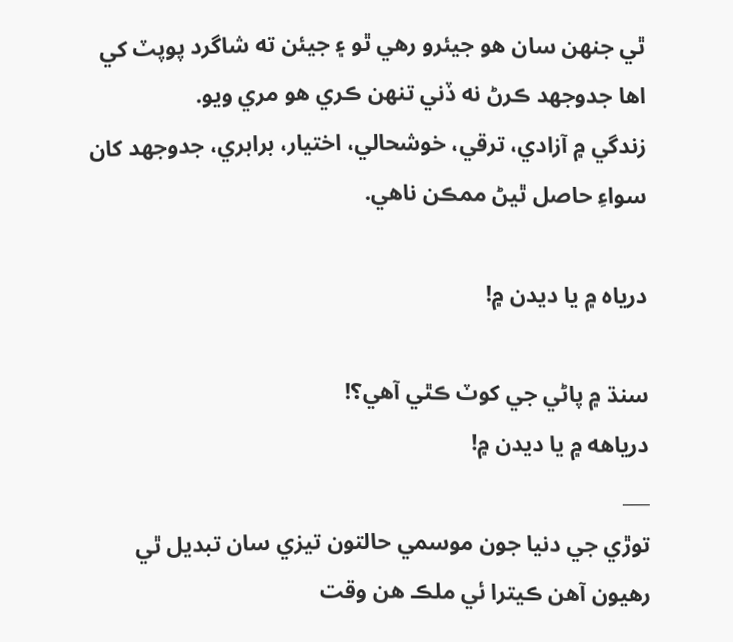ٿي جنهن سان هو جيئرو رهي ٿو ۽ جيئن ته شاگرد پوپٽ کي اها جدوجهد ڪرڻ نه ڏني تنهن ڪري هو مري ويو.
زندگي ۾ آزادي، ترقي، خوشحالي، اختيار، برابري، جدوجهد کان سواءِ حاصل ٿيڻ ممڪن ناهي.

درياه ۾ يا ديدن ۾!

سنڌ ۾ پاڻي جي کوٽ ڪٿي آهي؟!
درياهه ۾ يا ديدن ۾!
___
توڙي جي دنيا جون موسمي حالتون تيزي سان تبديل ٿي رهيون آهن ڪيترا ئي ملڪ هن وقت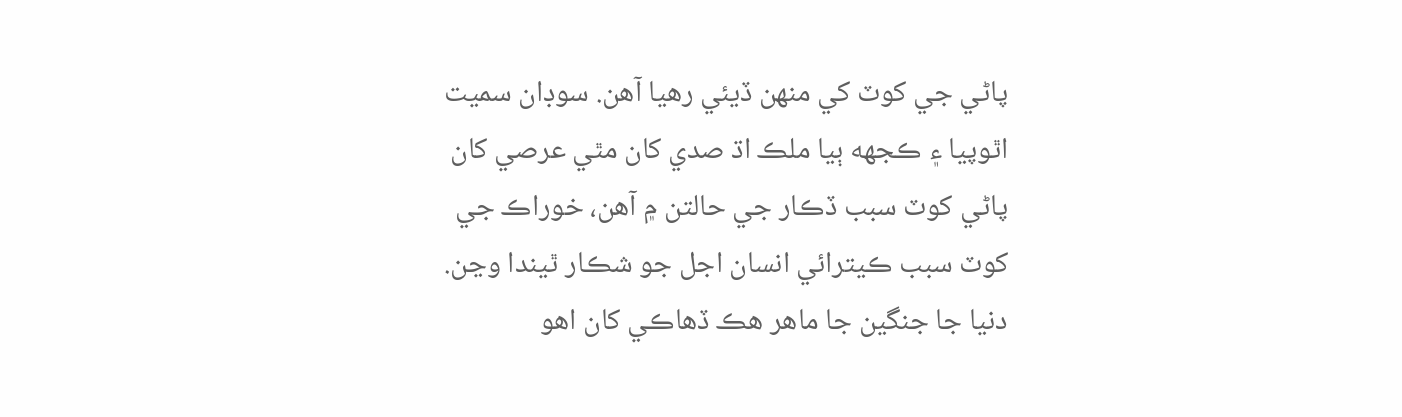پاڻي جي کوٽ کي منهن ڏيئي رهيا آهن. سوڊان سميت اٿوپيا ۽ ڪجهه ٻيا ملڪ اڌ صدي کان مٿي عرصي کان پاڻي کوٽ سبب ڏڪار جي حالتن ۾ آهن، خوراڪ جي کوٽ سبب ڪيترائي انسان اجل جو شڪار ٿيندا وڃن.
دنيا جا جنگين جا ماهر هڪ ڏهاڪي کان اهو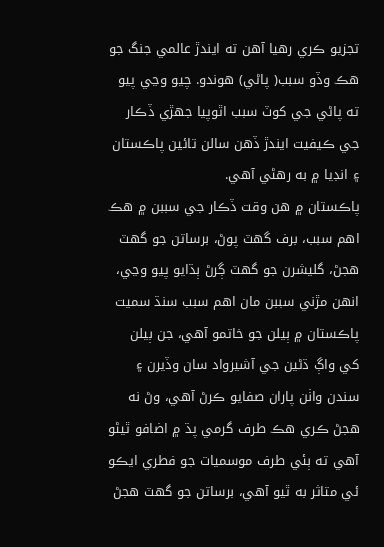تجزيو ڪري رهيا آهن ته ايندڙ عالمي جنگ جو هڪ وڏو سبب( پاڻي) هوندو. چيو وڃي پيو ته پاڻي جي کوٽ سبب اٿوپيا جهڙي ڏڪار جي ڪيفيت ايندڙ ڏهن سالن تائين پاڪستان ۽ انڊيا ۾ به رهڻي آهي.
پاڪستان ۾ هن وقت ڏڪار جي سببن ۾ هڪ اهم سبب، برف گهٽ پوڻ، برساتن جو گهٽ هجڻ، گليشرن جو گهٽ ڳرڻ ٻڌايو پيو وڃي، انهن مڙني سببن مان اهم سبب سنڌ سميت پاڪستان ۾ ٻيلن جو خاتمو آهي، جن ٻيلن کي واڳ ڌڻين جي آشيرواد سان وڏيرن ۽ سندن واٺن پاران صفايو ڪرڻ آهي، وڻ نه هجڻ ڪري هڪ طرف گرمي پڌ ۾ اضافو ٿيڻو آهي ته ٻئي طرف موسمیات جو فطري ايڪو ئي متاثر به ٿيو آهي، برساتن جو گهٽ هجڻ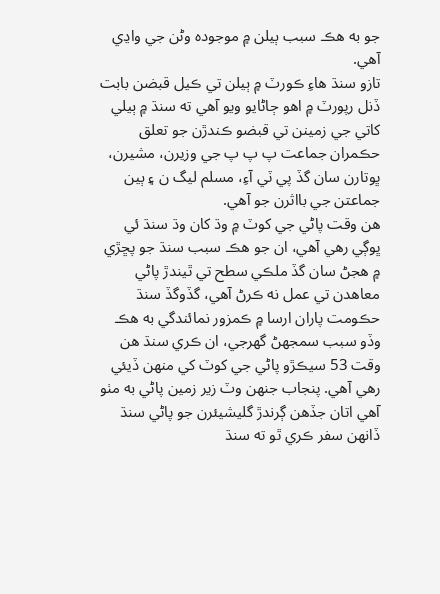جو به هڪ سبب ٻيلن ۾ موجوده وڻن جي واڍي آهي.
تازو سنڌ هاءِ ڪورٽ ۾ ٻيلن تي ڪيل قبضن بابت ڏنل رپورٽ ۾ اهو ڄاڻايو ويو آهي ته سنڌ ۾ ٻيلي کاتي جي زمينن تي قبضو ڪندڙن جو تعلق حڪمران جماعت پ پ پ جي وزيرن، مشيرن، ڀوتارن سان گڏ پي ٽي آءِ، مسلم ليگ ن ۽ ٻين جماعتن جي بااثرن جو آهي.
هن وقت پاڻي جي کوٽ ۾ وڌ کان وڌ سنڌ ئي ڀوڳي رهي آهي، ان جو هڪ سبب سنڌ جو پڇڙي ۾ هجڻ سان گڏ ملڪي سطح تي ٿيندڙ پاڻي معاهدن تي عمل نه ڪرڻ آهي، گڏوگڏ سنڌ حڪومت پاران ارسا ۾ ڪمزور نمائندگي به هڪ وڏو سبب سمجهڻ گهرجي، ان ڪري سنڌ هن وقت 53 سيڪڙو پاڻي جي کوٽ کي منهن ڏيئي رهي آهي. پنجاب جنهن وٽ زير زمين پاڻي به مٺو آهي اتان جڏهن ڳرندڙ گليشيئرن جو پاڻي سنڌ ڏانهن سفر ڪري ٿو ته سنڌ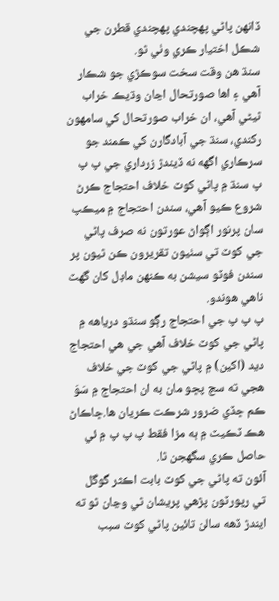ڏانهن پاڻي پهچندي پهچندي قطرن جي شڪل اختيار ڪري وٺي ٿو.
سنڌ هن وقت سخت سوڪڙي جو شڪار آهي ۽ اها صورتحال اڃان وڌيڪ خراب ٿيڻي آهي، ان خراب صورتحال کي سامهون رکندي، سنڌ جي آبادگارن کي ڪمند جو سرڪاري اگهه نه ڏيندڙ زرداري جي پ پ پ سنڌ ۾ پاڻي کوٽ خلاف احتجاج ڪرڻ شروع ڪيو آهي، سندن احتجاج ۾ ميڪپ سان پرنور اڳواڻ عورتون نه صرف پاڻي جي کوٽ تي سٺيون تقريرون ڪن ٿيون پر سندن فوٽو سيشن به ڪنهن ماڊل کان گهٽ ناهي هوندو.
پ پ پ جي احتجاج رڳو سنڌو درياهه ۾ پاڻي جي کوٽ خلاف آهي جي هي احتجاج ديد (اکين) ۾ پاڻي جي کوٽ جي خلاف هجي ته سچ پڇو مان به ان احتجاج ۾ سَوَ ڪم ڇڏي ضرور شرڪت ڪريان ها.ڇاڪاڻ هڪ ٽڪيٽ ۾ ٻه مزا فقط پ پ پ ۾ ئي حاصل ڪري سگهجن ٿا.
آئون ته پاڻي جي کوٽ بابت اڪثر گوگل تي رپورٽون پڙهي پريشان ٿي وڃان ٿو ته ايندڙ ڏهه سالن تائين پاڻي کوٽ سبب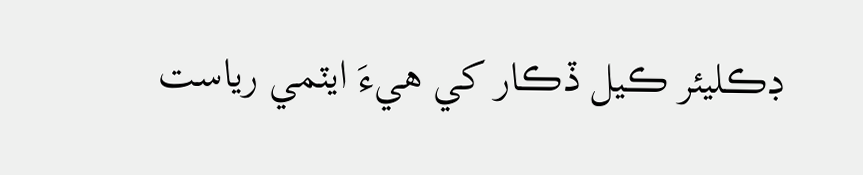ڊڪليئر ڪيل ڏڪار کي هيءَ ايٽمي رياست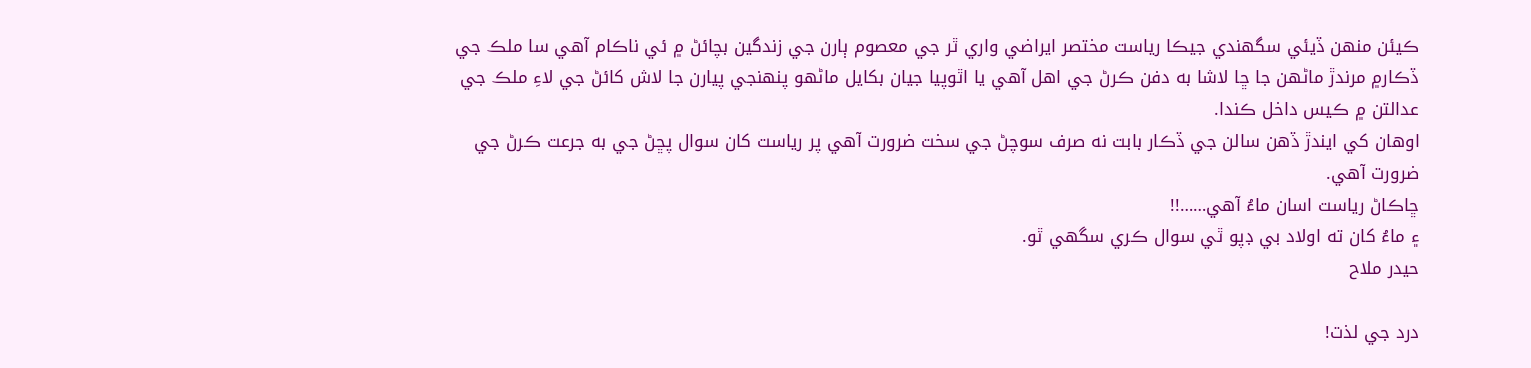ڪيئن منهن ڏيئي سگهندي جيڪا رياست مختصر ايراضي واري ٿر جي معصوم ٻارن جي زندگين بچائڻ ۾ ئي ناڪام آهي سا ملڪ جي ڏڪار۾ مرندڙ ماڻهن جا ڇا لاشا به دفن ڪرڻ جي اهل آهي يا اٿوپيا جيان بکايل ماڻهو پنهنجي پيارن جا لاش کائڻ جي لاءِ ملڪ جي عدالتن ۾ ڪيس داخل ڪندا.
اوهان کي ايندڙ ڏهن سالن جي ڏڪار بابت نه صرف سوچڻ جي سخت ضرورت آهي پر رياست کان سوال پڇڻ جي به جرعت ڪرڻ جي ضرورت آهي.
ڇاڪاڻ رياست اسان ماءُ آهي……!!
۽ ماءُ کان ته اولاد بي ڊپو ٿي سوال ڪري سگهي ٿو.
حيدر ملاح

درد جي لذت!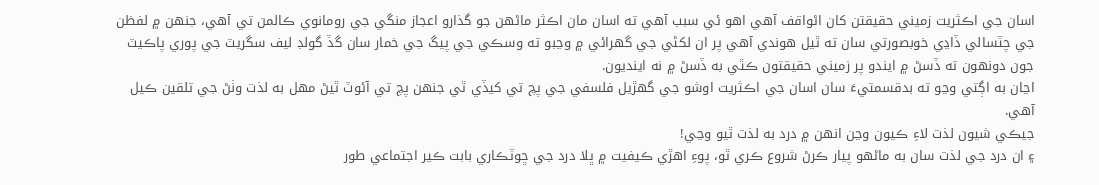اسان جي اڪثريت زميني حقيقتن کان اڻواقف آهي اهو ئي سبب آهي ته اسان مان اڪثر ماڻهن جو گذارو اعجاز منگي جي رومانوي ڪالمن تي آهي، جنهن ۾ لفظن جي چٽسالي ڏاڍي خوبصورتي سان ته ٿيل هوندي آهي پر ان لکڻي جي گهرائي ۾ وڃبو ته وسڪي جي پيگ جي خمار سان گڏ گولڊ ليف سگريٽ جي پوري پاڪيٽ جون دونهون ته ڏسڻ ۾ ايندو پر زميني حقيقتون ڪٿي به ڏسڻ ۾ نه اينديون.
اڃان به اڳتي وڃو ته بدقسمتيءَ سان اسان جي اڪثريت اوشو جي گهڙيل فلسفي جي پچ تي کيڏي ٿي جنهن پچ تي آئوٽ ٿيڻ مهل به لذت وٺڻ جي تلقين ڪيل آهي.
جيڪي شيون لذت لاءِ ڪيون وڃن انهن ۾ درد به لذت ٿيو وڃي!
۽ ان درد جي لذت سان به ماڻهو پيار ڪرڻ شروع ڪري ٿو، پوءِ اهڙي ڪيفيت ۾ ڀلا درد جي ڇوٽڪاري بابت ڪير اجتماعي طور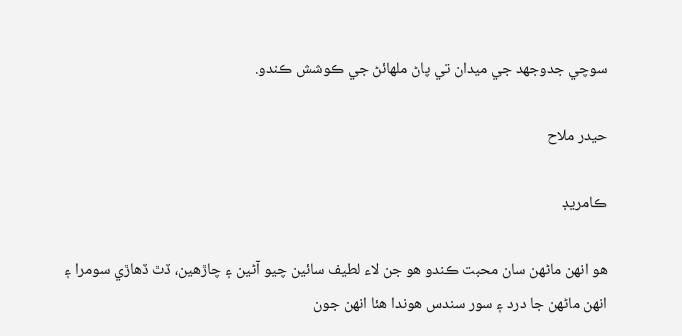سوچي جدوجهد جي ميدان تي پاڻ ملهائڻ جي ڪوشش ڪندو.

حيدر ملاح

ڪامريڊ

ھو انھن ماڻھن سان محبت ڪندو ھو جن لاء لطيف سائين چيو آڻين ۽ چاڙهين، ڏٿ ڏهاڙي سومرا ۽ انھن ماڻھن جا درد ۽ سور سندس ھوندا ھئا انھن جون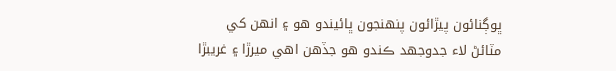ڀوڳنائون پيڙائون پنھنجون ڀائيندو ھو ۽ انھن کي مٽائڻ لاء جدوجھد ڪندو ھو جڏھن اھي ميرڙا ۽ غريبڙا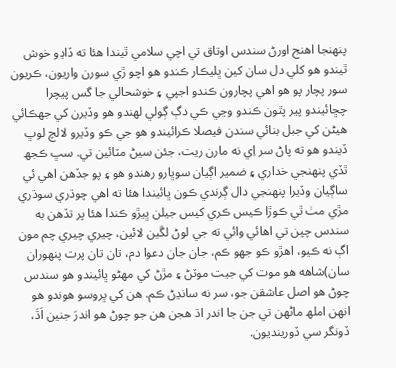پنھنجا اھنج اورڻ سندس اوتاق تي اچي سلامي ٿيندا ھئا ته ڏاڍو خوش ٿيندو ھو کلي دل سان کين ڀليڪار ڪندو ھو اچو ڙي سورن واريون، ڪريون سور پچار پو ھو اھي پچارون ڪندو اجپي ۽ خوشحالي جا گس پيچرا چڇائيندو پير پٿون ڪندو وڃي ڪي دڳ ڳولي لھندو ھو وڏيرن کي جھڪائي ھيڻن کي جبل بنائي سندن فيصلا ڪرائيندو ھو جي ڪو وڏيرو لالچ لوڀ ڏيندو ھو ته پاڻ سر اِي نه مارن ريت، جئن سيڻ مٽائين تي. سڀ ڪجھ ٿڏي پنھنجي خداري ۽ ضمير اڳيان سوڀارو رھندو ھو ۽ پو جڏھن اھي ئي ساڳيان وڏيرا پنھنجي دال ڳرندي ڪون ڀائيندا ھئا ته اھي چوڌري سوڌري مڙي مٺ ٿي ڪوڙا ڪيس ڪري کيس جيلن ڀيڙو ڪندا ھئا پر تڏھن به سندس چپن تي اھائي وائي ته جي لوڻ لڱين لائين، چيري چيري چم مون اڳ نه ڪيو، اهڙو ڪو جهو ڪم، جان جان دعوا دم، تان تان پرت پنهوران سان)شاهه ھو موت کي جيت موٽڻ ۽ مڙڻ کي مھڻو ڀائيندو ھو سندس چوڻ ھو اصل عاشقن جو، سر نه سانڍڻ ڪم. ھن کي ڀروسو ھوندو ھو انھن املھ ماڻھن تي جن جا اندر اڌ ھجن ھن جو چوڻ ھو اندرَ جنين اَڌَ، ڏونگر سي ڏورينديون.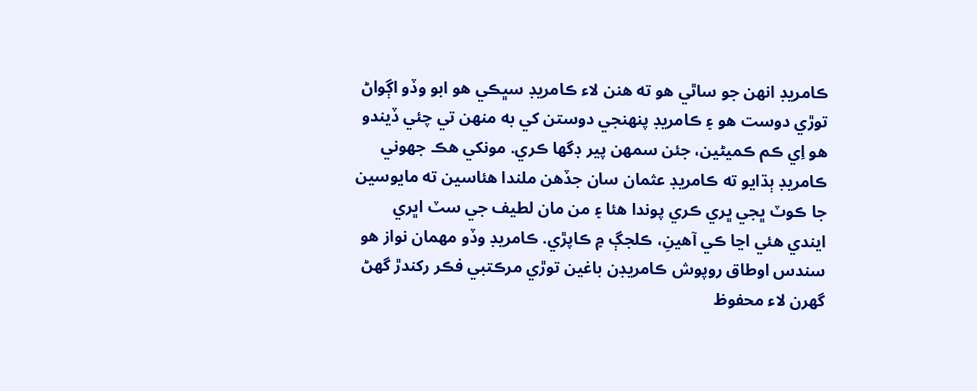ڪامريڊ انھن جو ساٿي ھو ته ھنن لاء ڪامريڊ سڀڪي ھو ابو وڏو اڳواڻ توڙي دوست ھو ۽ ڪامريڊ پنھنجي دوستن کي به منھن تي چئي ڏيندو ھو اِي ڪم ڪميڻين، جئن سمهن پير ڊگها ڪري. مونکي ھڪ جھوني ڪامريڊ ٻڌايو ته ڪامريڊ عثمان سان جڏھن ملندا ھئاسين ته مايوسين جا ڪوٽ ڀجي ڀري ڪري پوندا ھئا ۽ من مان لطيف جي سٽ اڀري ايندي ھئي اڃا ڪي آهينِ، ڪلجڳ ۾ ڪاپڙي. ڪامريڊ وڏو مھمان نواز ھو سندس اوطاق روپوش ڪامريڊن باغين توڙي مرڪتبي فڪر رکندڙ گھڻ گھرن لاء محفوظ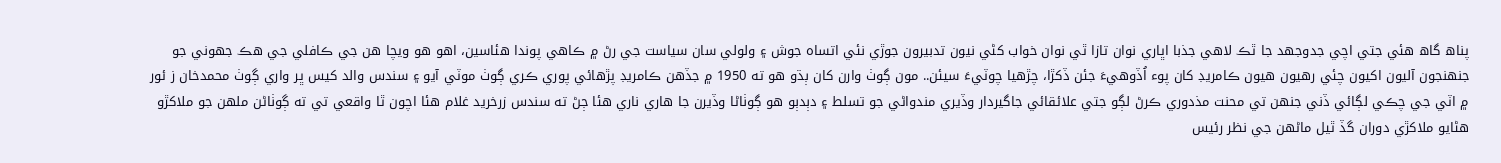پناھ گاھ ھئي جتي اچي جدوجھد جا ٿڪ لاھي جذبا اڀاري نوان تازا ٿي نوان خواب کڻي نيون تدبيرون جوڙي نئي اتساه جوش ۽ ولولي سان سياست جي رڻ ۾ ڪاھي پوندا ھئاسين، اھو ھو ويچا ھن جي ڪافلي جي ھڪ جھوني جو جنھنجون آليون اکيون چئي رھيون ھيون ڪامريڊ کان پوء اُڏوهيءَ جئن ڏکڙا، چڙهيا چوٽيءَ سيئن.. مون ڳوٺ وارن کان ٻڌو ھو ته 1950 ۾ جڏھن ڪامريڊ پڙھائي پوري ڪري ڳوٺ موٽي آيو ۽ سندس والد کيس ڀر واري ڳوٺ محمدخان ز ئور ۾ اٽي جي چڪي لڳائي ڏني جنھن تي محنت مذدوري ڪرڻ لڳو جتي علائقائي جاگيردار وڏيري مندواڻي جو تسلط ۽ دٻدٻو ھو ڳوٺاڻا وڏيرن جا ھاري ناري ھئا ڄڻ ته سندس زرخريد غلام ھئا اچون ٿا واقعي تي ته ڳوٺاڻن ملھن جو ملاکڙو ھڻايو ملاکڙي دوران گڏ ٿيل ماڻھن جي نظر رئيس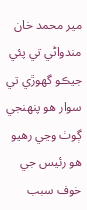مير محمد خان مندواڻي تي پئي جيڪو گھوڙي تي سوار ھو پنھنجي ڳوٺ وڃي رھيو ھو رئيس جي خوف سبب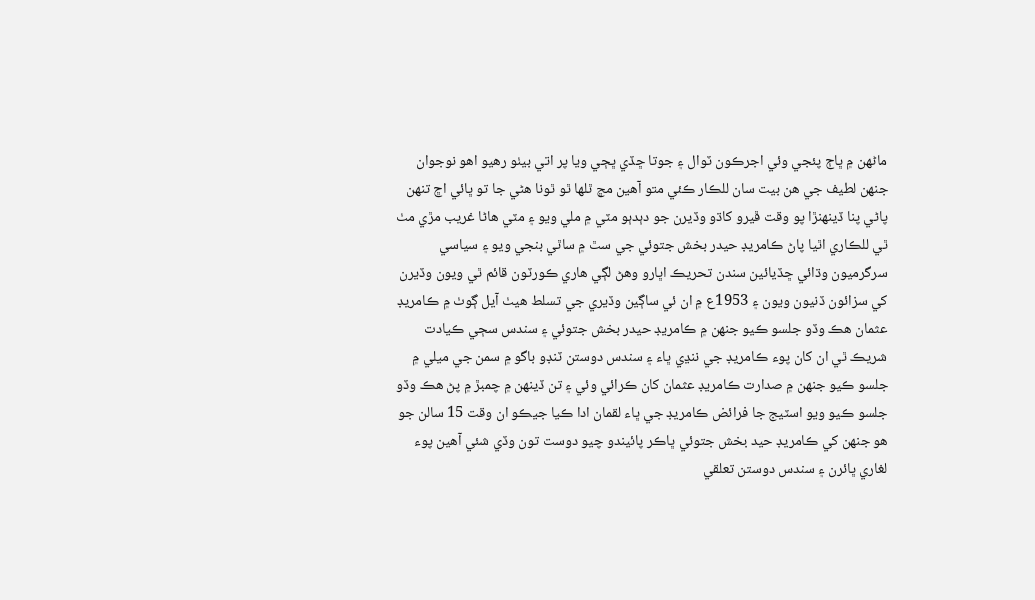ماڻھن ۾ ڀاڄ پئجي وئي اجرڪون ٽوال ۽ جوتا ڇڏي ڀڄي ويا پر اتي بيٺو رھيو اھو نوجوان جنھن لطيف جي ھن بيت سان للڪار ڪئي متو آھين مڇ ٿلھا ٿو ٿونا ھڻي جا تو ڀائي اڇ تنھن پاڻي پنا ڏينھنڙا پو وقت ڦيرو کاڌو وڏيرن جو دٻدٻو مٽي ۾ ملي ويو ۽ مٽي ھاڻا غريب مڙي مٺ ٿي للڪاري اٿيا پاڻ ڪامريڊ حيدر بخش جتوئي جي سٿ ۾ ساٿي بنجي ويو ۽ سياسي سرگرميون وڌائي ڇڏيائين سندن تحريڪ اڀارو وھڻ لڳي ھاري ڪورٽون قائم ٿي ويون وڏيرن کي سزائون ڏنيون ويون ۽ 1953ع ۾ ان ئي ساڳين وڏيري جي تسلط ھيٺ آيل ڳوٺ ۾ ڪامريڊ عثمان ھڪ وڏو جلسو ڪيو جنھن ۾ ڪامريڊ حيدر بخش جتوئي ۽ سندس سڄي ڪيادت شريڪ ٿي ان کان پوء ڪامريڊ جي ننڍي ڀاء ۽ سندس دوستن ٽنڊو باگو ۾ سمن جي ميلي ۾ جلسو ڪيو جنھن ۾ صدارت ڪامريڊ عثمان کان ڪرائي وئي ۽ تن ڏينھن ۾ چمبڙ ۾ پڻ ھڪ وڏو جلسو ڪيو ويو اسٽيج جا فرائض ڪامريڊ جي ڀاء لقمان ادا ڪيا جيڪو ان وقت 15 سالن جو ھو جنھن کي ڪامريڊ حيد بخش جتوئي ڀاڪر پائيندو چيو دوست تون وڏي شئي آھين پوء لغاري ڀائرن ۽ سندس دوستن تعلقي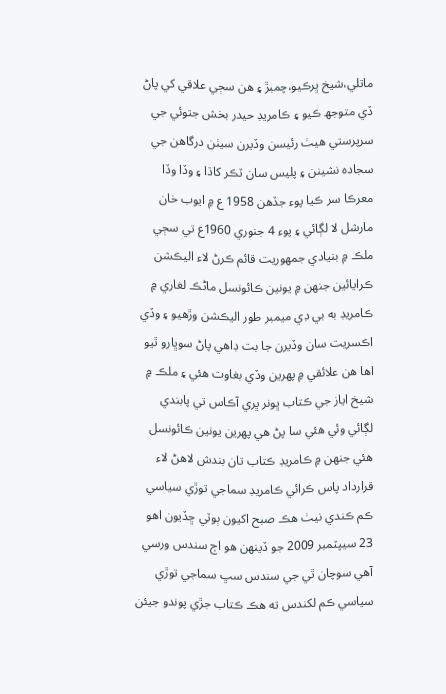ماتلي،شيخ ڀرڪيو،چمبڙ ۽ ھن سڄي علاقي کي پاڻ ڏي متوجھ ڪيو ۽ ڪامريڊ حيدر بخش جتوئي جي سرپرستي ھيٺ رئيسن وڏيرن سيٺن درگاھن جي سجاده نشينن ۽ پليس سان ٽڪر کاڌا ۽ وڏا وڏا معرڪا سر ڪيا پوء جڏھن 1958 ع ۾ ايوب خان مارشل لا لڳائي ۽ پوء 4 جنوري 1960ع تي سڄي ملڪ ۾ بنيادي جمھوريت قائم ڪرڻ لاء اليڪشن ڪرايائين جنھن ۾ يونين ڪائونسل ماڻڪ لغاري ۾ ڪامريڊ به بي ڊي ميمبر طور اليڪشن وڙھيو ۽ وڏي اڪسريت سان وڏيرن جا بت ڊاھي پاڻ سوڀارو ٿيو اھا ھن علائقي ۾ پھرين وڏي بغاوت ھئي ۽ ملڪ ۾ شيخ اياز جي ڪتاب ڀونر ڀري آڪاس تي پابندي لڳائي وئي ھئي سا پڻ ھي پھرين يونين ڪائونسل ھئي جنھن ۾ ڪامريڊ ڪتاب تان بندش لاھڻ لاء قرارداد پاس ڪرائي ڪامريڊ سماجي توڙي سياسي ڪم ڪندي نيٺ ھڪ صبح اکيون ٻوٽي ڇڏيون اھو 23 سيپٽمبر 2009 جو ڏينھن ھو اڄ سندس ورسي آھي سوچان ٿي جي سندس سڀ سماجي توڙي سياسي ڪم لکندس ته ھڪ ڪتاب جڙي پوندو جيئن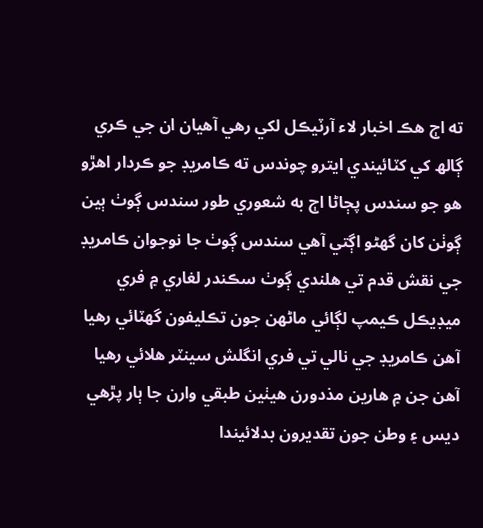ته اڄ ھڪ اخبار لاء آرٽيڪل لکي رھي آھيان ان جي ڪري ڳالھ کي کٽائيندي ايترو چوندس ته ڪامريڊ جو ڪردار اھڙو ھو جو سندس پڄاڻا اڄ به شعوري طور سندس ڳوٺ ٻين ڳوٺن کان گھڻو اڳتي آھي سندس ڳوٺ جا نوجوان ڪامريڊ جي نقش قدم تي ھلندي ڳوٺ سڪندر لغاري ۾ فري ميڊيڪل ڪيمپ لڳائي ماڻھن جون تڪليفون گھٽائي رھيا آھن ڪامريڊ جي نالي تي فري انگلش سينٽر ھلائي رھيا آھن جن ۾ ھارين مذدورن ھيٺين طبقي وارن جا ٻار پڙھي ديس ۽ وطن جون تقديرون بدلائيندا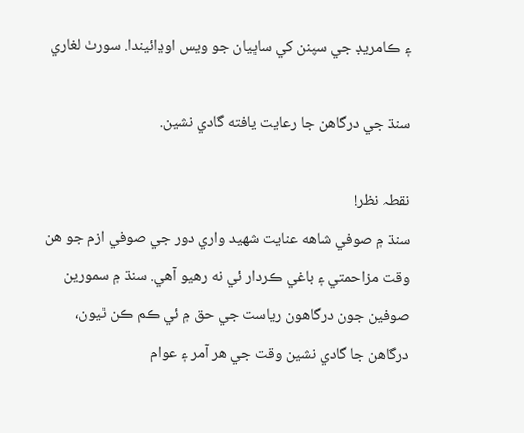۽ ڪامريڊ جي سپنن کي ساڀيان جو ويس اوڍائيندا. سورٺ لغاري

سنڌ جي درگاهن جا رعايت يافته گادي نشين.

نقطہ نظر!
سنڌ ۾ صوفي شاهه عنايت شهيد واري دور جي صوفي ازم جو هن وقت مزاحمتي ۽ باغي ڪردار ئي نه رهيو آهي. سنڌ ۾ سمورين صوفين جون درگاهون رياست جي حق ۾ ئي ڪم ڪن ٿيون، درگاهن جا گادي نشين وقت جي هر آمر ۽ عوام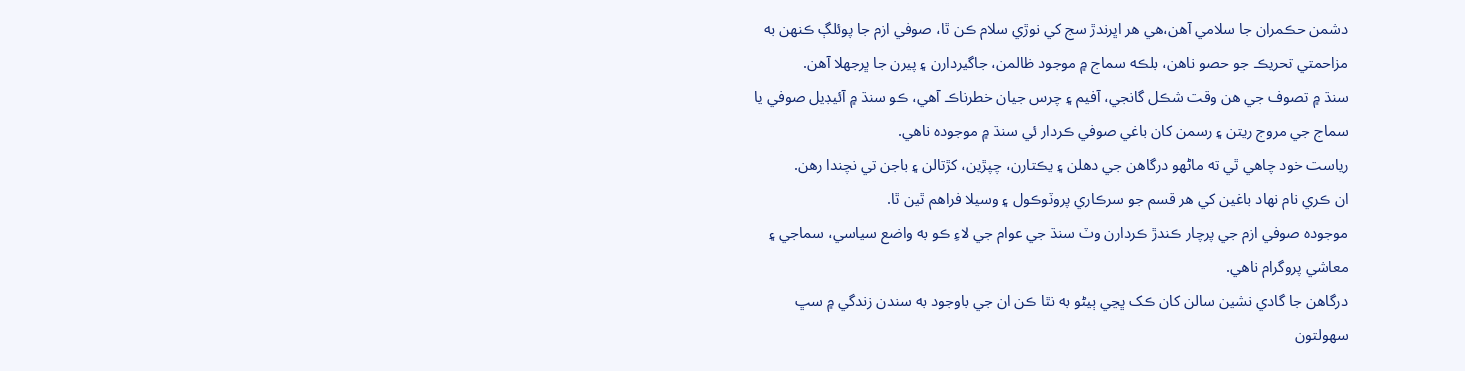دشمن حڪمران جا سلامي آهن،هي هر اڀرندڙ سج کي نوڙي سلام ڪن ٿا، صوفي ازم جا پوئلڳ ڪنهن به مزاحمتي تحريڪ جو حصو ناهن، بلڪه سماج ۾ موجود ظالمن، جاگيردارن ۽ پيرن جا ڀرجهلا آهن.
سنڌ ۾ تصوف جي هن وقت شڪل گانجي، آفيم ۽ چرس جيان خطرناڪ آهي، ڪو سنڌ ۾ آئيڊيل صوفي يا سماج جي مروج ريتن ۽ رسمن کان باغي صوفي ڪردار ئي سنڌ ۾ موجوده ناهي.
رياست خود چاهي ٿي ته ماڻهو درگاهن جي دهلن ۽ يڪتارن، چپڙين، کڙتالن ۽ باجن تي نچندا رهن.
ان ڪري نام نهاد باغين کي هر قسم جو سرڪاري پروٽوڪول ۽ وسيلا فراهم ٿين ٿا.
موجوده صوفي ازم جي پرچار ڪندڙ ڪردارن وٽ سنڌ جي عوام جي لاءِ ڪو به واضع سياسي، سماجي ۽ معاشي پروگرام ناهي.
درگاهن جا گادي نشين سالن کان ڪک ڀڃي ٻيڻو به نٿا ڪن ان جي باوجود به سندن زندگي ۾ سڀ سهولتون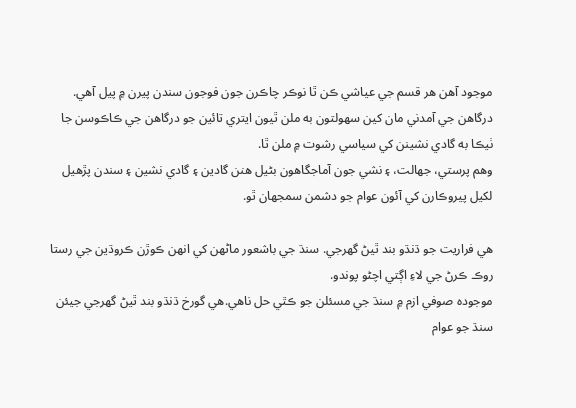موجود آهن هر قسم جي عياشي ڪن ٿا نوڪر چاڪرن جون فوجون سندن پيرن ۾ پيل آهي. درگاهن جي آمدني مان کين سهولتون به ملن ٿيون ايتري تائين جو درگاهن جي ڪاڪوسن جا ٺيڪا به گادي نشينن کي سياسي رشوت ۾ ملن ٿا.
وھم پرستي، جهالت، ۽ نشي جون آماجگاهون بڻيل هنن گادين ۽ گادي نشين ۽ سندن پڙهيل لکيل پيروڪارن کي آئون عوام جو دشمن سمجهان ٿو.

هي فراريت جو ڌنڌو بند ٿيڻ گهرجي. سنڌ جي باشعور ماڻهن کي انهن ڪوڙن ڪروڌين جي رستا روڪ ڪرڻ جي لاءِ اڳتي اچڻو پوندو.
موجوده صوفي ازم ۾ سنڌ جي مسئلن جو ڪٿي حل ناهي.هي گورخ ڌنڌو بند ٿيڻ گهرجي جيئن سنڌ جو عوام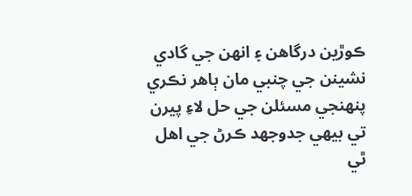ڪوڙين درگاهن ۽ انهن جي گادي نشينن جي چنبي مان ٻاهر نڪري پنهنجي مسئلن جي حل لاءِ پيرن تي بيهي جدوجهد ڪرڻ جي اهل ٿي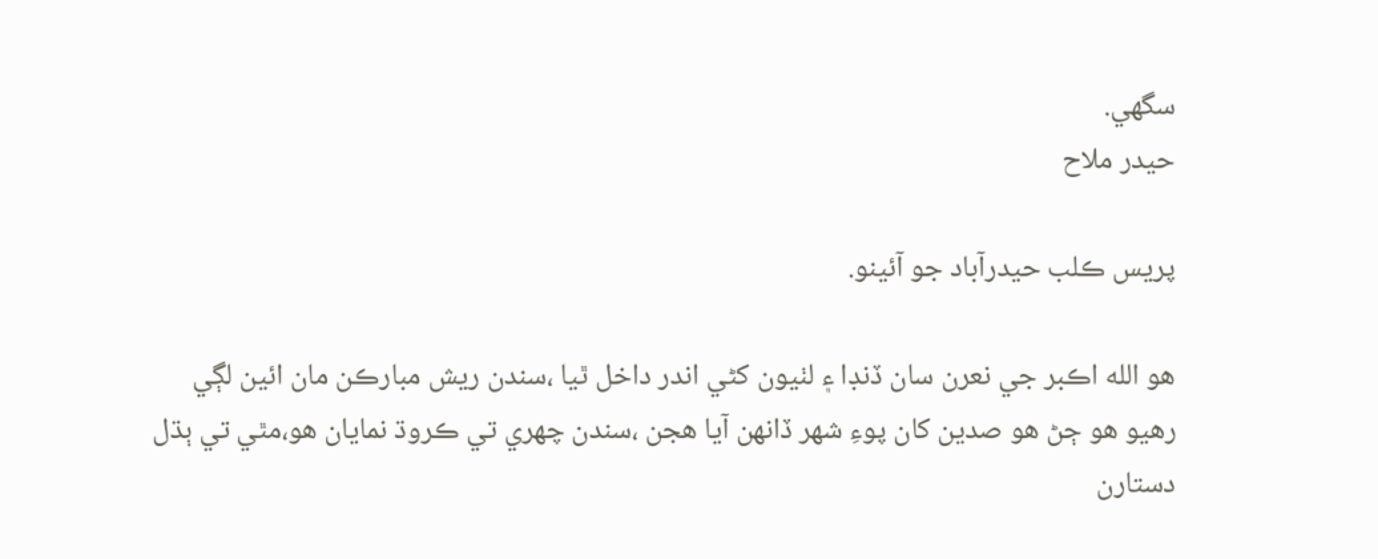سگهي.
حيدر ملاح

پريس ڪلب حيدرآباد جو آئينو.

هو الله اڪبر جي نعرن سان ڏنڊا ۽ لٺيون کڻي اندر داخل ٿيا ،سندن ريش مبارڪن مان ائين لڳي رهيو هو ڄڻ هو صدين کان پوءِ شهر ڏانهن آيا هجن ،سندن چهري تي ڪروڌ نمايان هو،مٿي تي ٻڌل دستارن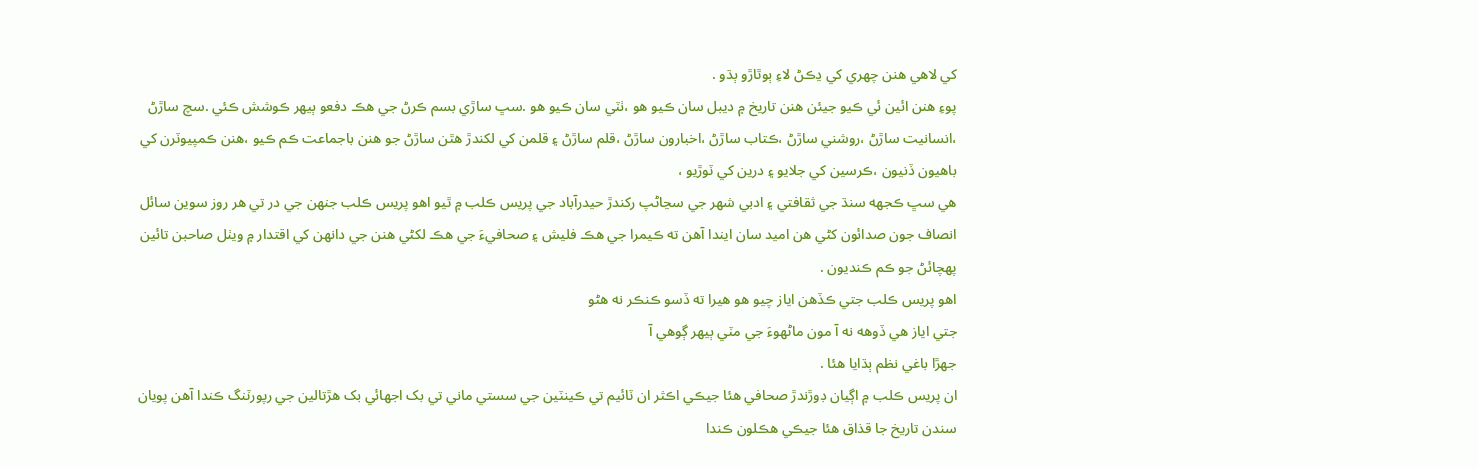کي لاهي هنن چهري کي ڍڪڻ لاءِ ٻوٿاڙو ٻڌو .
پوءِ هنن ائين ئي ڪيو جيئن هنن تاريخ ۾ ديبل سان ڪيو هو ،ٺٽي سان ڪيو هو .سڀ ساڙي بسم ڪرڻ جي هڪ دفعو ٻيهر ڪوشش ڪئي .سچ ساڙڻ ،انسانيت ساڙڻ ،روشني ساڙڻ ،ڪتاب ساڙڻ ،اخبارون ساڙڻ ،قلم ساڙڻ ۽ قلمن کي لکندڙ هٿن ساڙڻ جو هنن باجماعت ڪم ڪيو ،هنن ڪمپيوٽرن کي باهيون ڏنيون ،ڪرسين کي جلايو ۽ درين کي ٽوڙيو ،
هي سڀ ڪجهه سنڌ جي ثقافتي ۽ ادبي شهر جي سڃاڻپ رکندڙ حيدرآباد جي پريس ڪلب ۾ ٿيو اهو پريس ڪلب جنهن جي در تي هر روز سوين سائل انصاف جون صدائون کڻي هن اميد سان ايندا آهن ته ڪيمرا جي هڪ فليش ۽ صحافيءَ جي هڪ لکڻي هنن جي دانهن کي اقتدار ۾ ويٺل صاحبن تائين پهچائڻ جو ڪم ڪنديون .
اهو پريس ڪلب جتي ڪڏهن اياز چيو هو هيرا ته ڏسو ڪنڪر نه هڻو
جتي اياز هي ڏوهه نه آ مون ماڻهوءَ جي مٽي ٻيهر ڳوهي آ
جهڙا باغي نظم ٻڌايا هئا .
ان پريس ڪلب ۾ اڳيان ڊوڙندڙ صحافي هئا جيڪي اڪثر ان ٽائيم تي ڪينٽين جي سستي ماني تي بک اجهائي بک هڙتالين جي رپورٽنگ ڪندا آهن پويان سندن تاريخ جا قذاق هئا جيڪي هڪلون ڪندا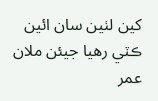کين لٺين سان ائين ڪٽي رهيا جيئن ملان عمر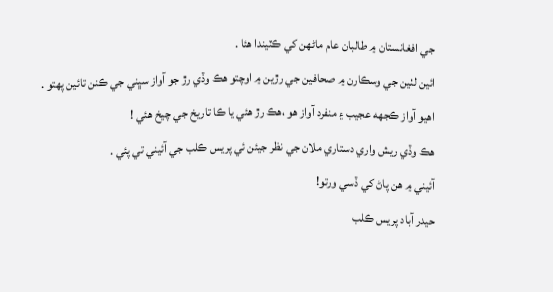جي افغانستان ۾ طالبان عام ماڻهن کي ڪٽيندا هئا .
ائين لٺين جي وسڪارن ۾ صحافين جي رڙين ۾ اوچتو هڪ وڏي رڙ جو آواز سڀني جي ڪنن تائين پهتو .
اهيو آواز ڪجهه عجيب ۽ منفرد آواز هو ،هڪ رڙ هئي يا ڪا تاريخ جي چيخ هئي !
هڪ وڏي ريش واري دستاري ملان جي نظر جيئن ئي پريس ڪلب جي آئيني تي پئي .
آئيني ۾ هن پاڻ کي ڏسي ورتو!
حيدر آباد پريس ڪلب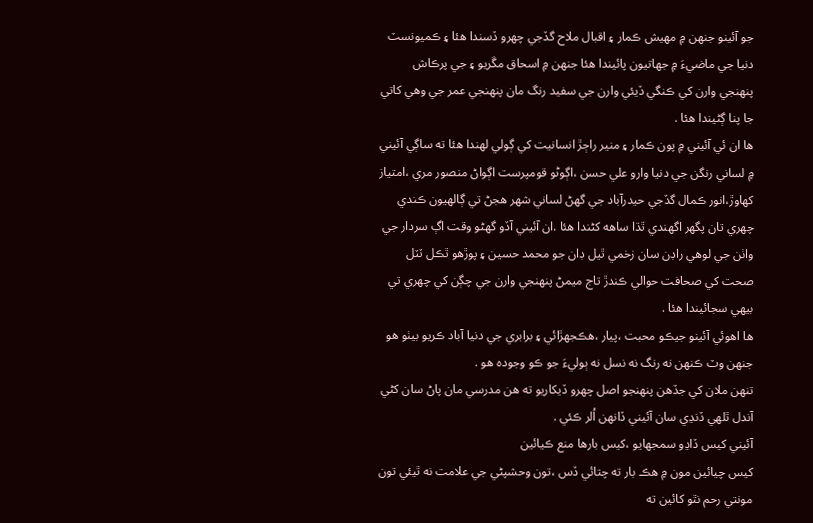جو آئينو جنهن ۾ مهيش ڪمار ۽ اقبال ملاح گڏجي چهرو ڏسندا هئا ۽ ڪميونسٽ دنيا جي ماضيءَ ۾ جهاتيون پائيندا هئا جنهن ۾ اسحاق مڱريو ۽ جي پرڪاش پنهنجي وارن کي ڪنگي ڏيئي وارن جي سفيد رنگ مان پنهنجي عمر جي وهي کاتي جا پنا ڳڻيندا هئا .
ها ان ئي آئيني ۾ پون ڪمار ۽ منير راڄڙ انسانيت کي ڳولي لهندا هئا ته ساڳي آئيني ۾ لساني رنگن جي دنيا وارو علي حسن ،اڳوڻو قومپرست اڳواڻ منصور مري ،امتياز کهاوڙ،انور ڪمال گڏجي حيدرآباد جي گهڻ لساني شهر هجڻ تي ڳالهيون ڪندي چهري تان پگهر اگهندي ٿڌا ساهه کڻندا هئا .ان آئيني آڏو گهڻو وقت اڳ سردار جي واٺن جي لوهي راڊن سان زخمي ٿيل ڊان جو محمد حسين ۽ پوڙهو ٿڪل ٽٽل صحت کي صحافت حوالي ڪندڙ تاج ميمڻ پنهنجي وارن جي چڳن کي چهري تي بيهي سجائيندا هئا .
ها اهوئي آئينو جيڪو محبت ،پيار ،هڪجهڙائي ۽ برابري جي دنيا آباد ڪريو بيٺو هو جنهن وٽ ڪنهن نه رنگ نه نسل نه ٻوليءَ جو ڪو وجوده هو .
تنهن ملان کي جڏهن پنهنجو اصل چهرو ڏيکاريو ته هن مدرسي مان پاڻ سان کڻي آندل ٿلهي ڏنڍي سان آئيني ڏانهن اُلر ڪئي .
آئيني کيس ڏاڍو سمجهايو ،کيس بارها منع ڪيائين
کيس چيائين مون ۾ هڪ بار ته چتائي ڏس ،تون وحشپڻي جي علامت نه ٿيئي تون مونتي رحم نٿو کائين ته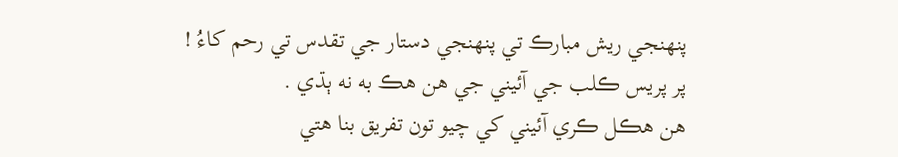پنهنجي ريش مبارڪ تي پنهنجي دستار جي تقدس تي رحم کاءُ !
پر پريس ڪلب جي آئيني جي هن هڪ به نه ٻڌي .
هن هڪل ڪري آئيني کي چيو تون تفريق بنا هتي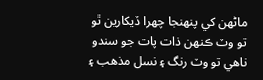ماڻهن کي پنهنجا چهرا ڏيکارين ٿو تو وٽ ڪنهن ذات پات جو سندو ناهي تو وٽ رنگ ۽ نسل مذهب ۽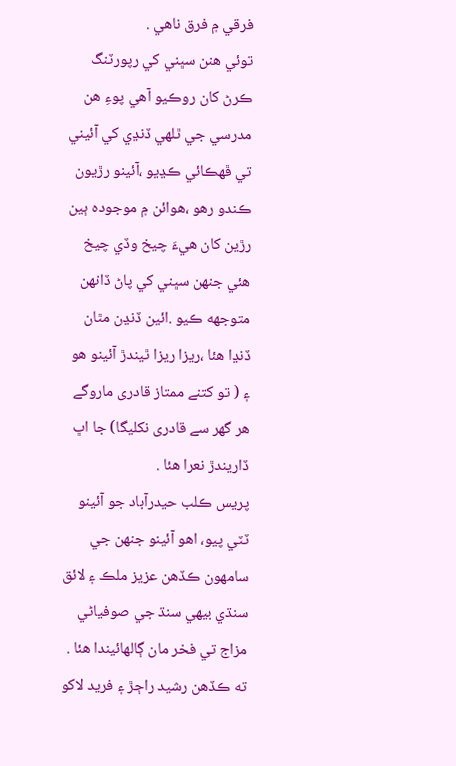فرقي ۾ فرق ناهي .
توئي هنن سڀني کي رپورٽنگ ڪرڻ کان روڪيو آهي پوءِ هن مدرسي جي ٿلهي ڏنڍي کي آئيني تي ڦھڪائي ڪڍيو ،آئينو رڙيون ڪندو رهو ،هوائن ۾ موجوده ٻين رڙين کان هيءَ چيخ وڏي چيخ هئي جنهن سڀني کي پاڻ ڏانهن متوجهه ڪيو .ائين ڏنڍن مٿان ڏنڍا هئا ،ريزا ريزا ٿيندڙ آئينو هو ۽ ( تو کتنے ممتاز قادری ماروگے ھر گھر سے قادری نکلیگا) جا اڀ ڏاريندڙ نعرا هئا .
پريس ڪلب حيدرآباد جو آئينو ٽٽي پيو، اهو آئينو جنهن جي سامهون ڪڏهن عزيز ملڪ ۽ لائق سنڌي بيهي سنڌ جي صوفياڻي مزاج تي فخر مان ڳالهائيندا هئا . ته ڪڏهن رشيد راڄڙ ۽ فريد لاکو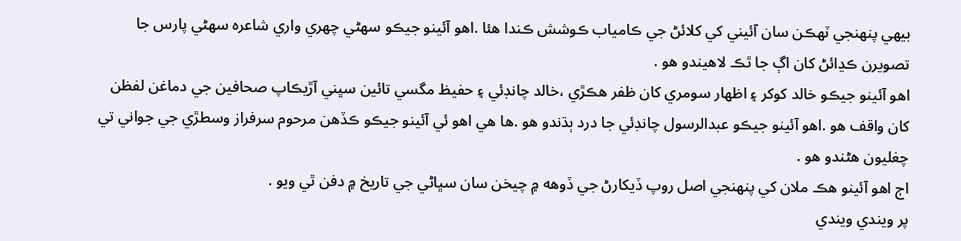بيهي پنهنجي ٽهڪن سان آئيني کي کلائڻ جي ڪامياب ڪوشش ڪندا هئا .اهو آئينو جيڪو سهڻي چهري واري شاعره سهڻي پارس جا تصويرن ڪڍائڻ کان اڳ جا ٿڪ لاهيندو هو .
اهو آئينو جيڪو خالد کوکر ۽ اظهار سومري کان ظفر هڪڙي ،خالد چانڊئي ۽ حفيظ مگسي تائين سڀني آڙيڪاپ صحافين جي دماغن لفظن کان واقف هو .اهو آئينو جيڪو عبدالرسول چانڊئي جا درد ٻڌندو هو .ها هي اهو ئي آئينو جيڪو ڪڏهن مرحوم سرفراز وسطڙي جي جواني تي چغليون هڻندو هو .
اڄ اهو آئينو هڪ ملان کي پنهنجي اصل روپ ڏيکارڻ جي ڏوهه ۾ چيخن سان سڀاڻي جي تاريخ ۾ دفن ٿي ويو .
پر ويندي ويندي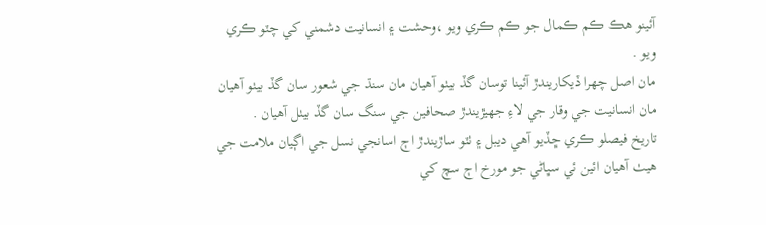آئينو هڪ ڪم ڪمال جو ڪم ڪري ويو ،وحشت ۽ انسانيت دشمني کي چٽو ڪري ويو .
مان اصل چهرا ڏيکاريندڙ آئينا توسان گڏ بيٺو آهيان مان سنڌ جي شعور سان گڏ بيٺو آهيان مان انسانيت جي وقار جي لاءِ جهيڙيندڙ صحافين جي سنگ سان گڏ بيٺل آهيان .
تاريخ فيصلو ڪري ڇڏيو آهي ديبل ۽ ٺٽو ساڙيندڙ اڄ اسانجي نسل جي اڳيان ملامت جي هيٺ آهيان ائين ئي سڀاڻي جو مورخ اڄ سچ کي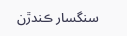سنگسار ڪندڙن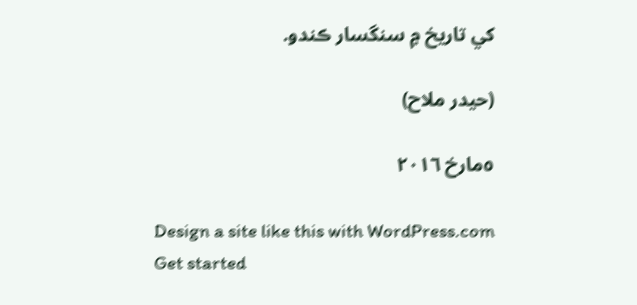کي تاريخ ۾ سنگسار ڪندو.

(حيدر ملاح)

٥مارخ ٢٠١٦

Design a site like this with WordPress.com
Get started